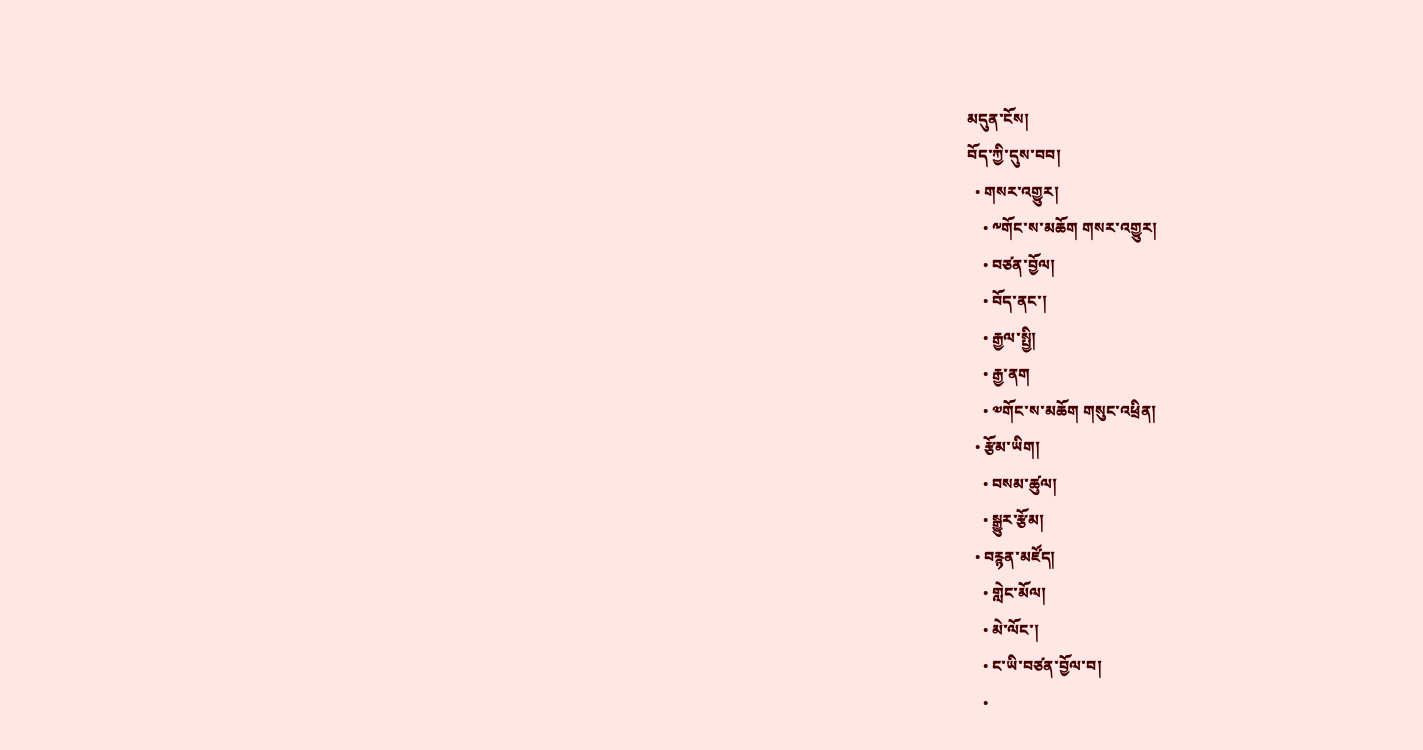མདུན་ངོས།
བོད་ཀྱི་དུས་བབ།
  • གསར་འགྱུར།
    • ༸གོང་ས་མཆོག གསར་འགྱུར།
    • བཙན་བྱོལ།
    • བོད་ནང་།
    • རྒྱལ་སྤྱི།
    • རྒྱ་ནག
    • ༧གོང་ས་མཆོག གསུང་འཕྲིན།
  • རྩོམ་ཡིག།
    • བསམ་ཚུལ།
    • སྒྱུར་རྩོམ།
  • བརྙན་མཛོད།
    • གླེང་མོལ།
    • མེ་ལོང་།
    • ང་ཡི་བཙན་བྱོལ་བ།
    •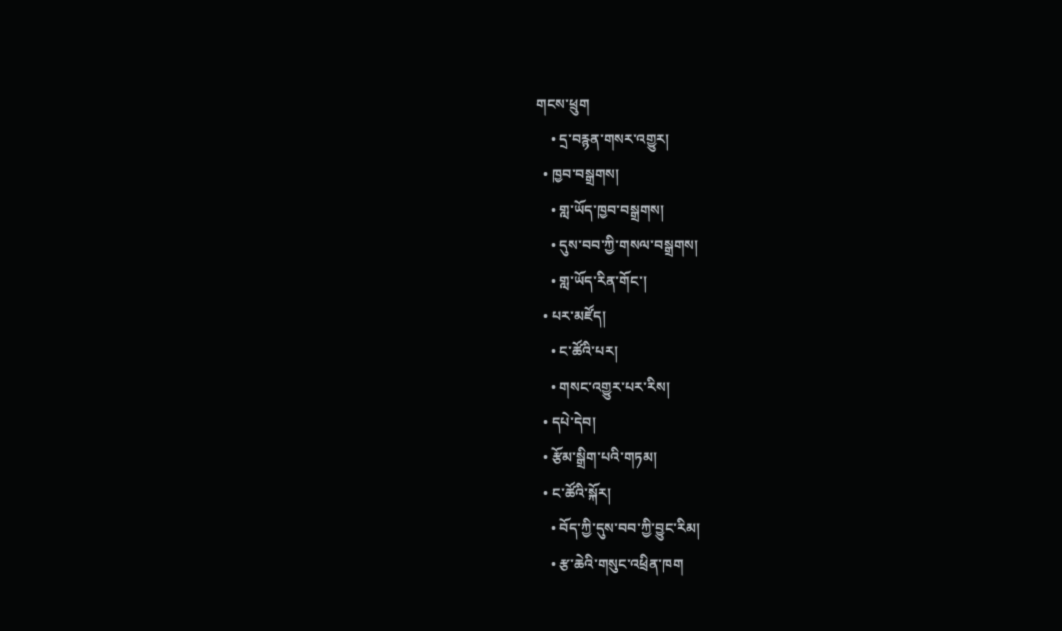གངས་ཕྲུག
    • དྲ་བརྙན་གསར་འགྱུར།
  • ཁྱབ་བསྒྲགས།
    • གླ་ཡོད་ཁྱབ་བསྒྲགས།
    • དུས་བབ་ཀྱི་གསལ་བསྒྲགས།
    • གླ་ཡོད་རིན་གོང་།
  • པར་མཛོད།
    • ང་ཚོའི་པར།
    • གསང་འགྱུར་པར་རིས།
  • དཔེ་དེབ།
  • རྩོམ་སྒྲིག་པའི་གཏམ།
  • ང་ཚོའི་སྐོར།
    • བོད་ཀྱི་དུས་བབ་ཀྱི་བྱུང་རིམ།
    • རྩ་ཆེའི་གསུང་འཕྲིན་ཁག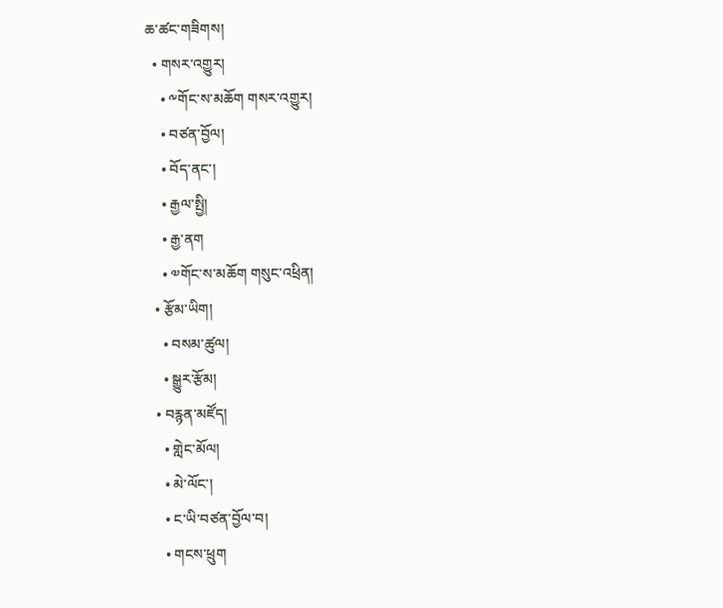ཆ་ཚང་གཟིགས།
  • གསར་འགྱུར།
    • ༸གོང་ས་མཆོག གསར་འགྱུར།
    • བཙན་བྱོལ།
    • བོད་ནང་།
    • རྒྱལ་སྤྱི།
    • རྒྱ་ནག
    • ༧གོང་ས་མཆོག གསུང་འཕྲིན།
  • རྩོམ་ཡིག།
    • བསམ་ཚུལ།
    • སྒྱུར་རྩོམ།
  • བརྙན་མཛོད།
    • གླེང་མོལ།
    • མེ་ལོང་།
    • ང་ཡི་བཙན་བྱོལ་བ།
    • གངས་ཕྲུག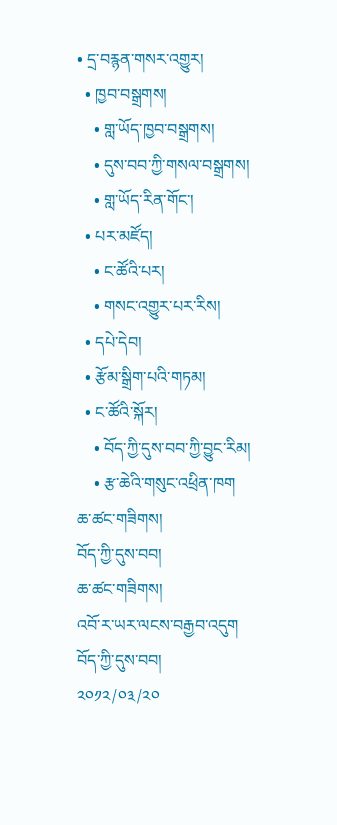• དྲ་བརྙན་གསར་འགྱུར།
  • ཁྱབ་བསྒྲགས།
    • གླ་ཡོད་ཁྱབ་བསྒྲགས།
    • དུས་བབ་ཀྱི་གསལ་བསྒྲགས།
    • གླ་ཡོད་རིན་གོང་།
  • པར་མཛོད།
    • ང་ཚོའི་པར།
    • གསང་འགྱུར་པར་རིས།
  • དཔེ་དེབ།
  • རྩོམ་སྒྲིག་པའི་གཏམ།
  • ང་ཚོའི་སྐོར།
    • བོད་ཀྱི་དུས་བབ་ཀྱི་བྱུང་རིམ།
    • རྩ་ཆེའི་གསུང་འཕྲིན་ཁག
ཆ་ཚང་གཟིགས།
བོད་ཀྱི་དུས་བབ།
ཆ་ཚང་གཟིགས།
འབོ་ར་ཡར་ལངས་བརྒྱབ་འདུག
བོད་ཀྱི་དུས་བབ།
༢༠༡༢/༠༣/༢༠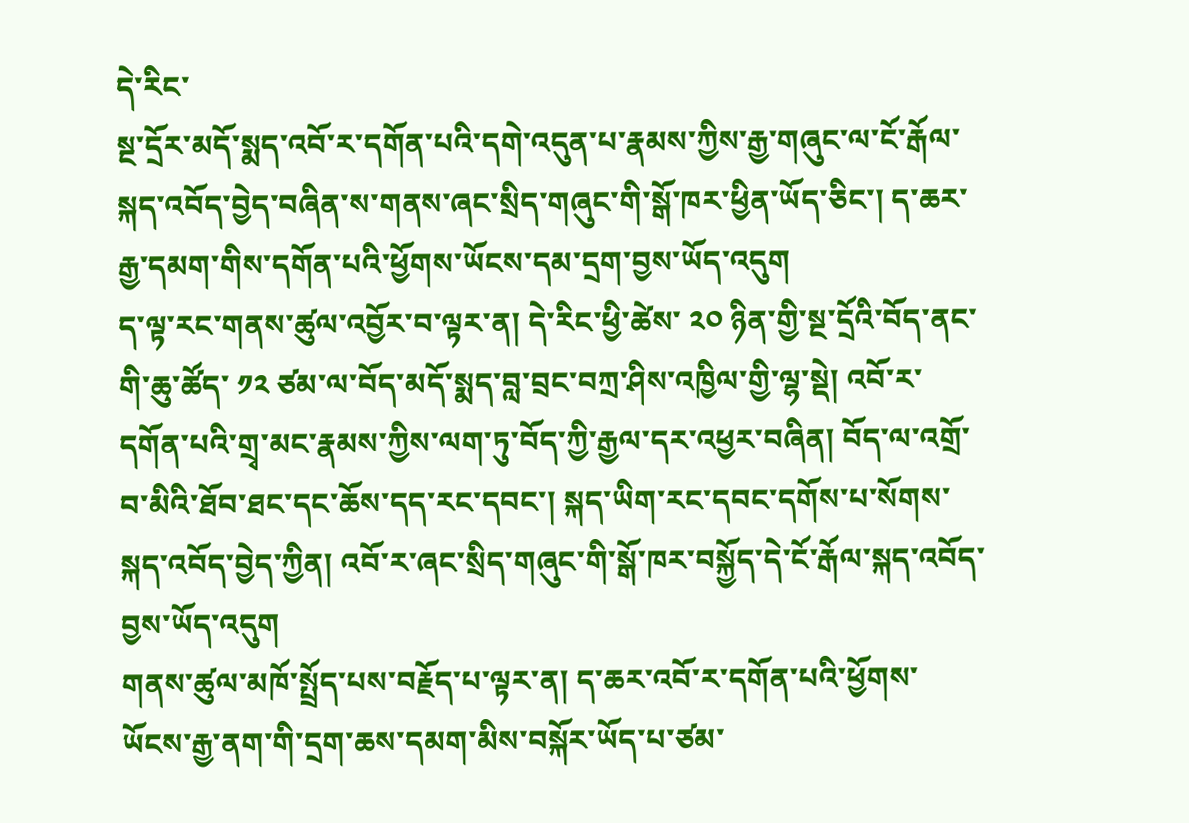དེ་རིང་
སྔ་དྲོར་མདོ་སྨད་འབོ་ར་དགོན་པའི་དགེ་འདུན་པ་རྣམས་ཀྱིས་རྒྱ་གཞུང་ལ་ངོ་རྒོལ་སྐད་འབོད་བྱེད་བཞིན་ས་གནས་ཞང་སྲིད་གཞུང་གི་སྒོ་ཁར་ཕྱིན་ཡོད་ཅིང་། ད་ཆར་རྒྱ་དམག་གིས་དགོན་པའི་ཕྱོགས་ཡོངས་དམ་དྲག་བྱས་ཡོད་འདུག
ད་ལྟ་རང་གནས་ཚུལ་འབྱོར་བ་ལྟར་ན། དེ་རིང་ཕྱི་ཚེས་ ༢༠ ཉིན་གྱི་སྔ་དྲོའི་བོད་ནང་གི་ཆུ་ཚོད་ ༡༢ ཙམ་ལ་བོད་མདོ་སྨད་བླ་བྲང་བཀྲ་ཤིས་འཁྱིལ་གྱི་ལྷ་སྡེ། འབོ་ར་དགོན་པའི་གྲྭ་མང་རྣམས་ཀྱིས་ལག་ཏུ་བོད་ཀྱི་རྒྱལ་དར་འཕྱར་བཞིན། བོད་ལ་འགྲོ་བ་མིའི་ཐོབ་ཐང་དང་ཆོས་དད་རང་དབང་། སྐད་ཡིག་རང་དབང་དགོས་པ་སོགས་སྐད་འབོད་བྱེད་ཀྱིན། འབོ་ར་ཞང་སྲིད་གཞུང་གི་སྒོ་ཁར་བསྐྱོད་དེ་ངོ་རྒོལ་སྐད་འབོད་བྱས་ཡོད་འདུག
གནས་ཚུལ་མཁོ་སྤྲོད་པས་བརྗོད་པ་ལྟར་ན། ད་ཆར་འབོ་ར་དགོན་པའི་ཕྱོགས་ཡོངས་རྒྱ་ནག་གི་དྲག་ཆས་དམག་མིས་བསྐོར་ཡོད་པ་ཙམ་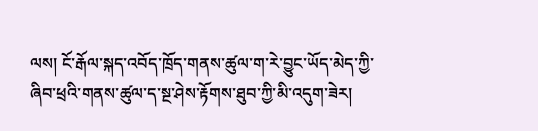ལས། ངོ་རྒོལ་སྐད་འབོད་ཁྲོད་གནས་ཚུལ་ག་རེ་བྱུང་ཡོད་མེད་ཀྱི་ཞིབ་ཕྲའི་གནས་ཚུལ་ད་སྔ་ཤེས་རྟོགས་ཐུབ་ཀྱི་མི་འདུག་ཟེར།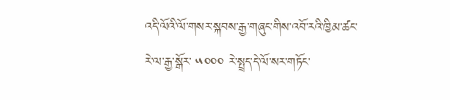འདི་ལོའི་ལོ་གསར་སྐབས་རྒྱ་གཞུང་གིས་འབོ་རའི་ཁྱིམ་ཚང་རེ་ལ་རྒྱ་སྒོར་ ༥༠༠༠ རེ་སྤྲད་དེ་ལོ་སར་གཏོང་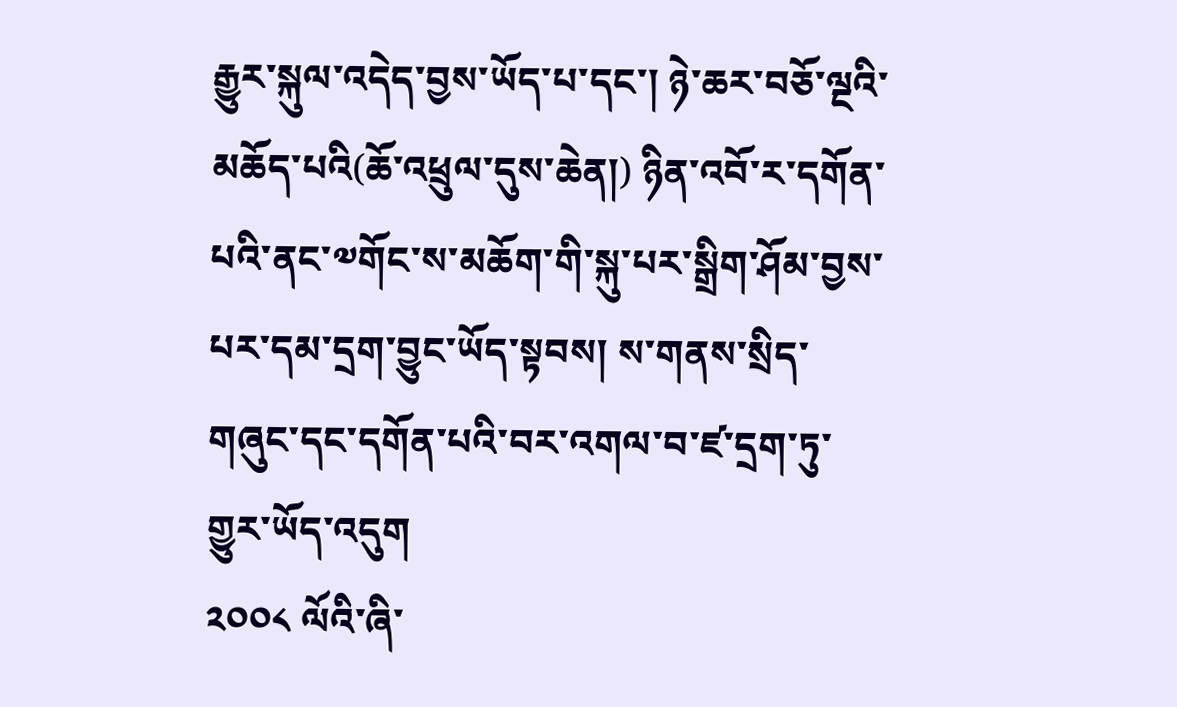རྒྱུར་སྐུལ་འདེད་བྱས་ཡོད་པ་དང་། ཉེ་ཆར་བཅོ་ལྔའི་མཆོད་པའི(ཆོ་འཕྲུལ་དུས་ཆེན།) ཉིན་འབོ་ར་དགོན་པའི་ནང་༧གོང་ས་མཆོག་གི་སྐུ་པར་སྒྲིག་ཤོམ་བྱས་པར་དམ་དྲག་བྱུང་ཡོད་སྟབས། ས་གནས་སྲིད་གཞུང་དང་དགོན་པའི་བར་འགལ་བ་ཛ་དྲག་ཏུ་གྱུར་ཡོད་འདུག
༢༠༠༨ ལོའི་ཞི་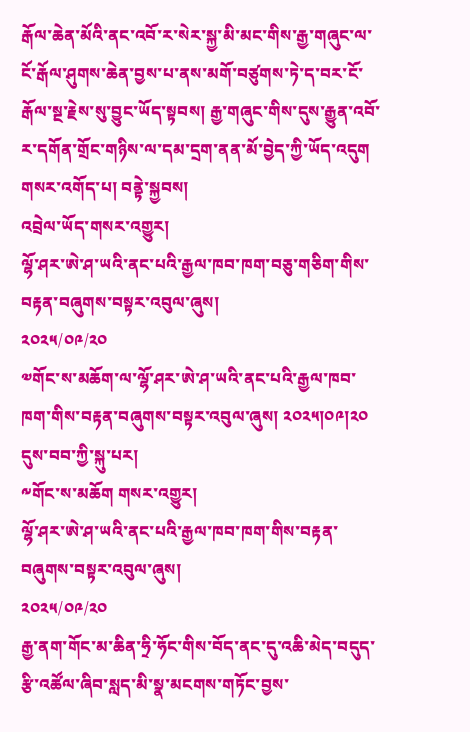རྒོལ་ཆེན་མོའི་ནང་འབོ་ར་སེར་སྐྱ་མི་མང་གིས་རྒྱ་གཞུང་ལ་ངོ་རྒོལ་ཤུགས་ཆེན་བྱས་པ་ནས་མགོ་བཙུགས་ཏེ་ད་བར་ངོ་རྒོལ་སྔ་རྗེས་སུ་བྱུང་ཡོད་སྟབས། རྒྱ་གཞུང་གིས་དུས་རྒྱུན་འབོ་ར་དགོན་གྲོང་གཉིས་ལ་དམ་དྲག་ནན་མོ་བྱེད་ཀྱི་ཡོད་འདུག
གསར་འགོད་པ། བནྟེ་སྐྱབས།
འབྲེལ་ཡོད་གསར་འགྱུར།
ལྷོ་ཤར་ཨེ་ཤ་ཡའི་ནང་པའི་རྒྱལ་ཁབ་ཁག་བཅུ་གཅིག་གིས་བརྟན་བཞུགས་བསྟར་འབུལ་ཞུས།
༢༠༢༥/༠༩/༢༠
༧གོང་ས་མཆོག་ལ་ལྷོ་ཤར་ཨེ་ཤ་ཡའི་ནང་པའི་རྒྱལ་ཁབ་ཁག་གིས་བརྟན་བཞུགས་བསྟར་འབུལ་ཞུས། ༢༠༢༥།༠༩།༢༠ དུས་བབ་ཀྱི་སྐུ་པར།
༸གོང་ས་མཆོག གསར་འགྱུར།
ལྷོ་ཤར་ཨེ་ཤ་ཡའི་ནང་པའི་རྒྱལ་ཁབ་ཁག་གིས་བརྟན་བཞུགས་བསྟར་འབུལ་ཞུས།
༢༠༢༥/༠༩/༢༠
རྒྱ་ནག་གོང་མ་ཆིན་ཧྲི་ཧོང་གིས་བོད་ནང་དུ་འཆི་མེད་བདུད་རྩི་འཚོལ་ཞིབ་སླད་མི་སྣ་མངགས་གཏོང་བྱས་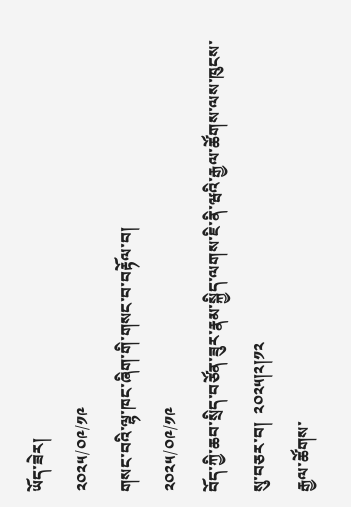ཡོད་ཟེར།
༢༠༢༥/༠༩/༡༩
གསང་བའི་ལྷ་ཁང་ཞིག་གི་གསང་བ་བརྟོལ་བ།
༢༠༢༥/༠༩/༡༩
བོད་ཀྱི་ཆབ་སྲིད་བཙོན་ཟུར་རྣམ་སྐྱིད་ལགས་ཇི་ནི་ཝའི་རྒྱལ་ཚོགས་ལས་ཁུངས་སུ་བཅར་བ།  ༢༠༢༥།༢།༡༢
རྒྱལ་ཚོགས་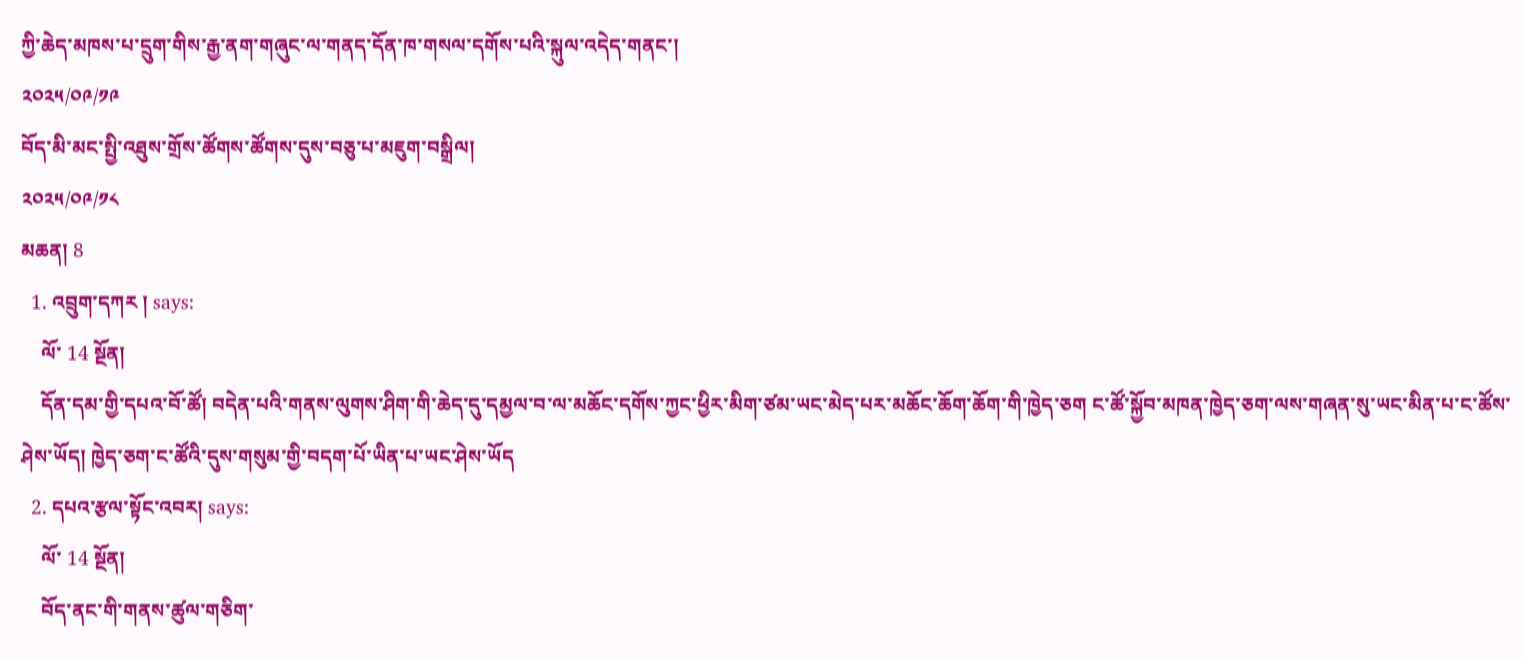ཀྱི་ཆེད་མཁས་པ་དྲུག་གིས་རྒྱ་ནག་གཞུང་ལ་གནད་དོན་ཁ་གསལ་དགོས་པའི་སྐུལ་འདེད་གནང་།
༢༠༢༥/༠༩/༡༩
བོད་མི་མང་སྤྱི་འཐུས་གྲོས་ཚོགས་ཚོགས་དུས་བཅུ་པ་མཇུག་བསྒྲིལ།
༢༠༢༥/༠༩/༡༨
མཆན། 8
  1. འབྲུག་དཀར ། says:
    ལོ་ 14 སྔོན།
    དོན་དམ་གྱི་དཔའ་བོ་ཚོ། བདེན་པའི་གནས་ལུགས་ཤིག་གི་ཆེད་དུ་དམྱལ་བ་ལ་མཆོང་དགོས་ཀྱང་ཕྱིར་མིག་ཙམ་ཡང་མེད་པར་མཆོང་ཆོག་ཆོག་གི་ཁྱེད་ཅག ང་ཚོ་སྐྱོབ་མཁན་ཁྱེད་ཅག་ལས་གཞན་སུ་ཡང་མིན་པ་ང་ཚོས་ཤེས་ཡོད། ཁྱེད་ཅག་ང་ཚོའི་དུས་གསུམ་གྱི་བདག་པོ་ཡིན་པ་ཡང་ཤེས་ཡོད
  2. དཔའ་རྩལ་སྟོང་འབར། says:
    ལོ་ 14 སྔོན།
    བོད་ནང་གི་གནས་ཚུལ་གཅིག་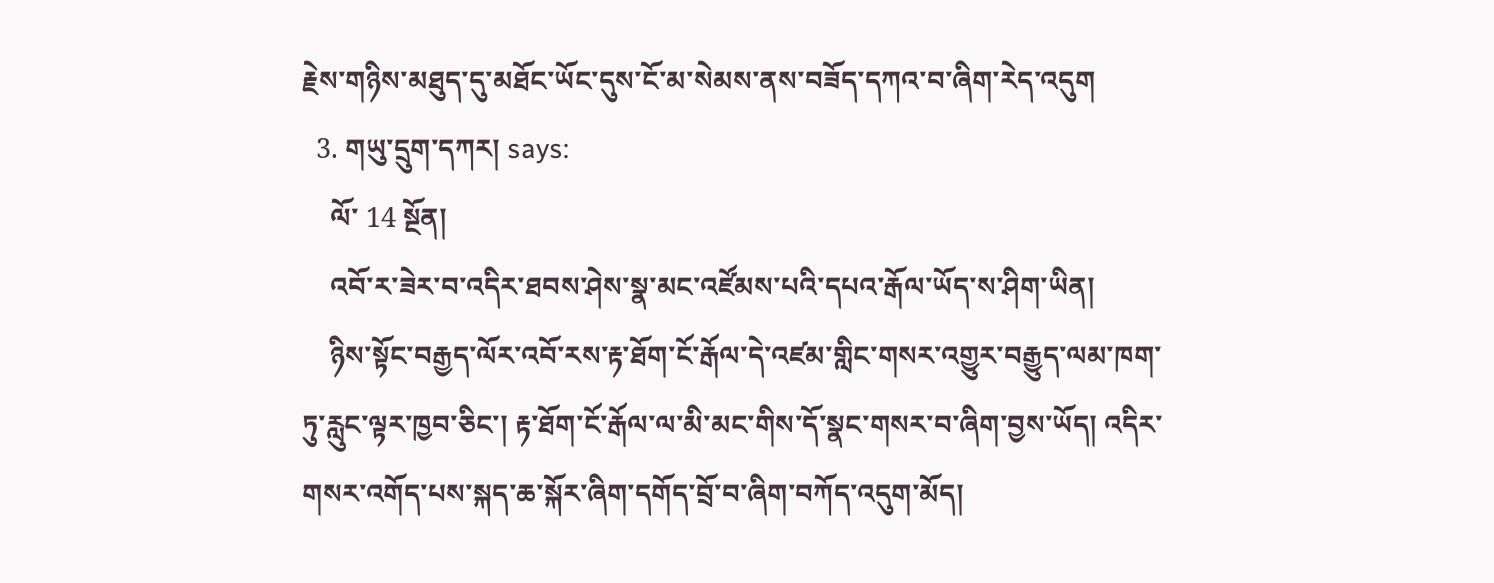རྗེས་གཉིས་མཐུད་དུ་མཐོང་ཡོང་དུས་ངོ་མ་སེམས་ནས་བཟོད་དཀའ་བ་ཞིག་རེད་འདུག
  3. གཡུ་དྲུག་དཀར། says:
    ལོ་ 14 སྔོན།
    འབོ་ར་ཟེར་བ་འདིར་ཐབས་ཤེས་སྣ་མང་འཛོམས་པའི་དཔའ་རྒོལ་ཡོད་ས་ཤིག་ཡིན།
    ཉིས་སྟོང་བརྒྱད་ལོར་འབོ་རས་རྟ་ཐོག་ངོ་རྒོལ་དེ་འཛམ་གླིང་གསར་འགྱུར་བརྒྱུད་ལམ་ཁག་ཏུ་རླུང་ལྟར་ཁྱབ་ཅིང་། རྟ་ཐོག་ངོ་རྒོལ་ལ་མི་མང་གིས་དོ་སྣང་གསར་བ་ཞིག་བྱས་ཡོད། འདིར་གསར་འགོད་པས་སྐད་ཆ་སྐོར་ཞིག་དགོད་བྲོ་བ་ཞིག་བཀོད་འདུག་མོད།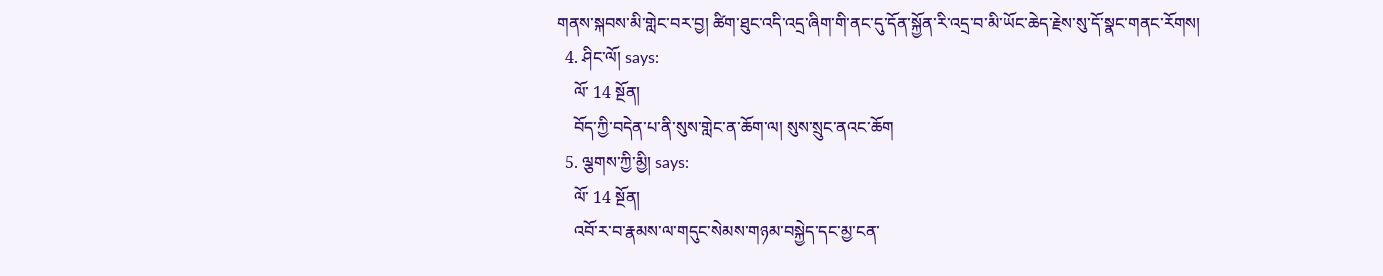གནས་སྐབས་མི་གླེང་བར་བྱ། ཚིག་ཐུང་འདི་འདྲ་ཞིག་གི་ནང་དུ་དོན་སྐྱོན་རི་འདྲ་བ་མི་ཡོང་ཆེད་རྗེས་སུ་དོ་སྣང་གནང་རོགས།
  4. ཤིང་ལོ། says:
    ལོ་ 14 སྔོན།
    བོད་ཀྱི་བདེན་པ་ནི་སུས་གླེང་ན་ཆོག་ལ། སུས་སྲུང་ནའང་ཆོག
  5. ལྕགས་ཀྱི་མྱི། says:
    ལོ་ 14 སྔོན།
    འབོ་ར་བ་རྣམས་ལ་གདུང་སེམས་གཉམ་བསྐྱེད་དང་མྱ་ངན་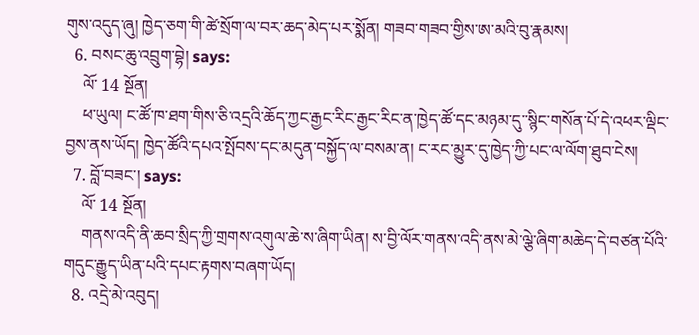གུས་འདུད་ཞུ། ཁྱེད་ཅག་གི་ཚེ་སྲོག་ལ་བར་ཆད་མེད་པར་སྨོན། གཟབ་གཟབ་གྱིས་ཨ་མའི་བུ་རྣམས།
  6. བསང་ཆུ་འབྲུག་བྷེ། says:
    ལོ་ 14 སྔོན།
    ཕ་ཡུལ། ང་ཚོ་ཁ་ཐག་གིས་ཅི་འདྲའི་ཆོད་ཀྱང་རྒྱང་རིང་རྒྱང་རིང་ན་ཁྱེད་ཚོ་དང་མཉམ་དུ་་སྙིང་གསོན་པོ་དེ་འཕར་ལྡིང་བྱས་ནས་ཡོད། ཁྱེད་ཚོའི་དཔའ་སྤོབས་དང་མདུན་བསྐྱོད་ལ་བསམ་ན། ང་རང་མྱུར་དུ་ཁྱེད་ཀྱི་པང་ལ་ལོག་ཐུབ་ངེས།
  7. བློ་བཟང་། says:
    ལོ་ 14 སྔོན།
    གནས་འདི་ནི་ཆབ་སྲིད་ཀྱི་གྲགས་འགུལ་ཆེ་ས་ཞིག་ཡིན། ས་བྱི་ལོར་གནས་འདི་ནས་མེ་ལྕེ་ཞིག་མཆེད་དེ་བཙན་པོའི་གདུང་རྒྱུད་ཡིན་པའི་དཔང་རྟགས་བཞག་ཡོད།
  8. འདྲེ་མེ་འབུད།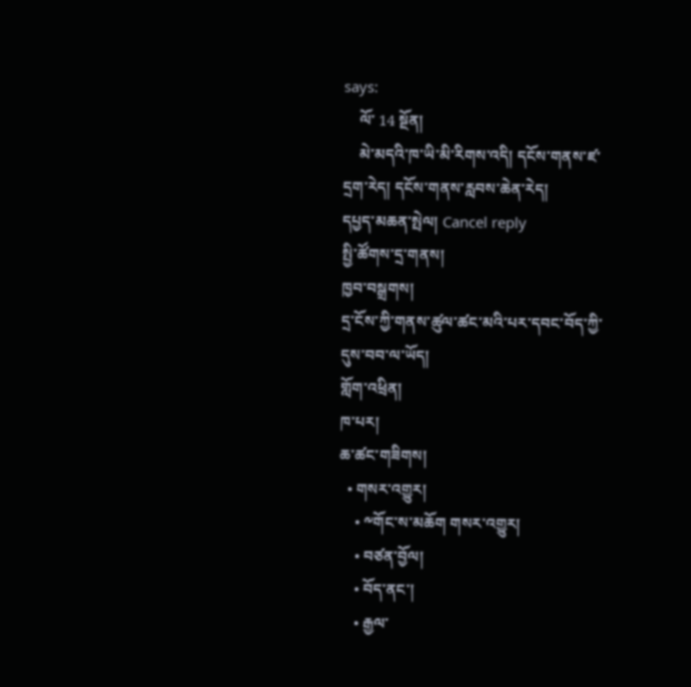says:
    ལོ་ 14 སྔོན།
    མེ་མདའི་ཁ་ཡི་མི་རིགས་འདི། དངོས་གནས་ཛ་དྲག་རེད། དངོས་གནས་རླབས་ཆེན་རེད།
དཔྱད་མཆན་སྤེལ། Cancel reply
སྤྱི་ཚོགས་དྲ་གནས།
ཁྱབ་བསྒྲགས།
དྲ་ངོས་ཀྱི་གནས་ཚུལ་ཚང་མའི་པར་དབང་བོད་ཀྱི་དུས་བབ་ལ་ཡོད།
གློག་འཕྲིན།
ཁ་པར།
ཆ་ཚང་གཟིགས།
  • གསར་འགྱུར།
    • ༸གོང་ས་མཆོག གསར་འགྱུར།
    • བཙན་བྱོལ།
    • བོད་ནང་།
    • རྒྱལ་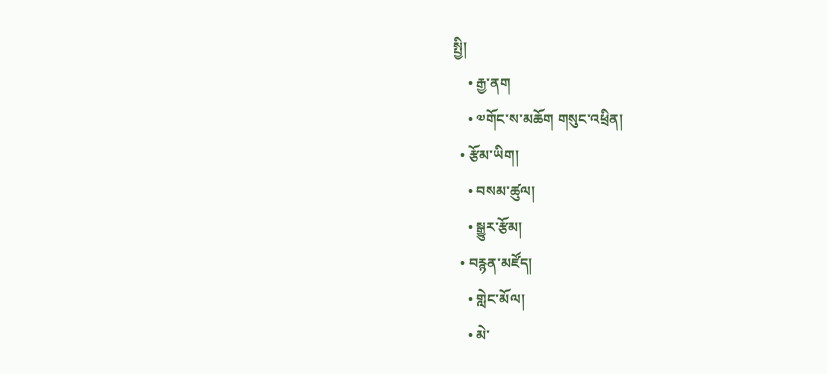སྤྱི།
    • རྒྱ་ནག
    • ༧གོང་ས་མཆོག གསུང་འཕྲིན།
  • རྩོམ་ཡིག།
    • བསམ་ཚུལ།
    • སྒྱུར་རྩོམ།
  • བརྙན་མཛོད།
    • གླེང་མོལ།
    • མེ་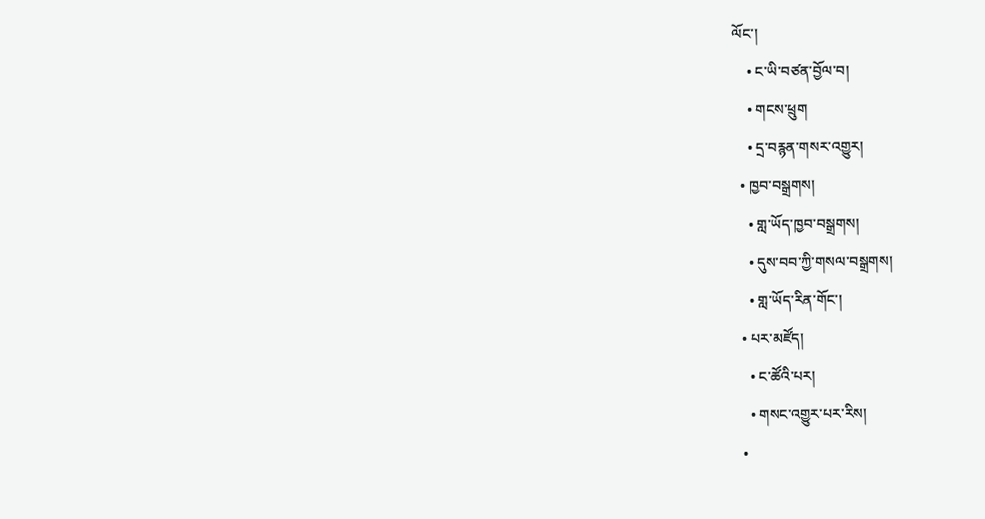ལོང་།
    • ང་ཡི་བཙན་བྱོལ་བ།
    • གངས་ཕྲུག
    • དྲ་བརྙན་གསར་འགྱུར།
  • ཁྱབ་བསྒྲགས།
    • གླ་ཡོད་ཁྱབ་བསྒྲགས།
    • དུས་བབ་ཀྱི་གསལ་བསྒྲགས།
    • གླ་ཡོད་རིན་གོང་།
  • པར་མཛོད།
    • ང་ཚོའི་པར།
    • གསང་འགྱུར་པར་རིས།
  •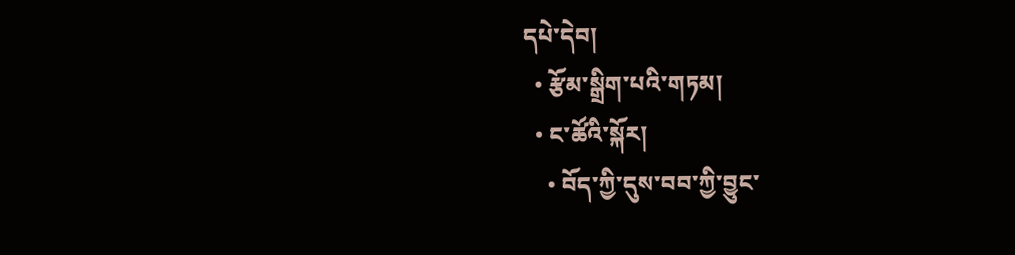དཔེ་དེབ།
  • རྩོམ་སྒྲིག་པའི་གཏམ།
  • ང་ཚོའི་སྐོར།
    • བོད་ཀྱི་དུས་བབ་ཀྱི་བྱུང་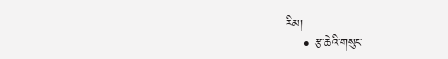རིམ།
    • རྩ་ཆེའི་གསུང་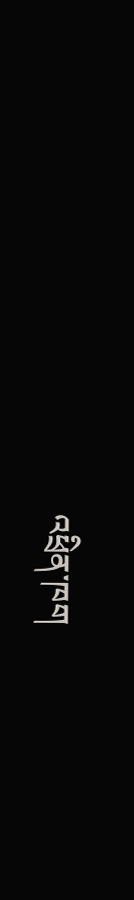འཕྲིན་ཁག